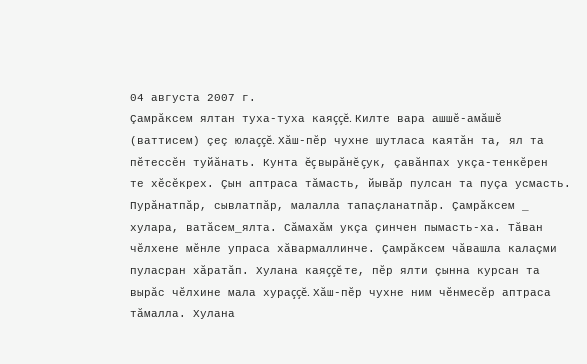04 августа 2007 г.
Çамрăксем ялтан туха-туха каяççĕ. Килте вара ашшĕ-амăшĕ (ваттисем) çеç юлаççĕ. Хăш-пĕр чухне шутласа каятăн та, ял та пĕтессĕн туйăнать. Кунта ĕç вырăнĕ çук, çавăнпах укçа-тенкĕрен те хĕсĕкрех. Çын аптраса тăмасть, йывăр пулсан та пуçа усмасть. Пурăнатпăр, сывлатпăр, малалла тапаçланатпăр. Çамрăксем _ хулара, ватăсем_ялта. Сăмахăм укçа çинчен пымасть-ха. Тăван чĕлхене мĕнле упраса хăвармаллинче. Çамрăксем чăвашла калаçми пуласран хăратăп. Хулана каяççĕ те, пĕр ялти çынна курсан та вырăс чĕлхине мала хураççĕ. Хăш-пĕр чухне ним чĕнмесĕр аптраса тăмалла. Хулана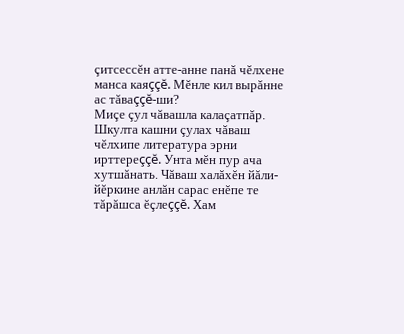çитсессĕн атте-анне панă чĕлхене манса каяççĕ. Мĕнле кил вырăнне ас тăваççĕ-ши?
Миçе çул чăвашла калаçатпăр. Шкулта кашни çулах чăваш чĕлхипе литература эрни ирттереççĕ. Унта мĕн пур ача хутшăнать. Чăваш халăхĕн йăли-йĕркине анлăн сарас енĕпе те тăрăшса ĕçлеççĕ. Хам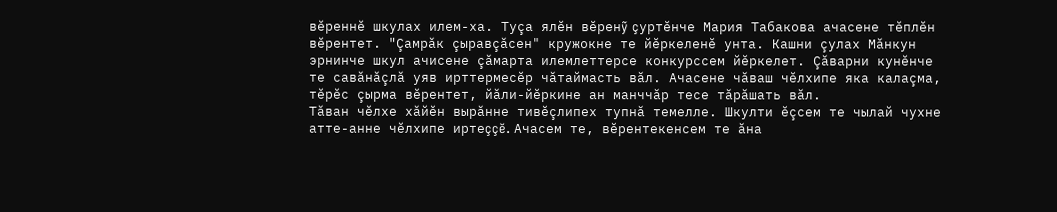вĕреннĕ шкулах илем-ха. Туçа ялĕн вĕренỹ çуртĕнче Мария Табакова ачасене тĕплĕн вĕрентет. "Çамрăк çыравçăсен" кружокне те йĕркеленĕ унта. Кашни çулах Мăнкун эрнинче шкул ачисене çăмарта илемлеттерсе конкурссем йĕркелет. Çăварни кунĕнче те савăнăçлă уяв ирттермесĕр чăтаймасть вăл. Ачасене чăваш чĕлхипе яка калаçма, тĕрĕс çырма вĕрентет, йăли-йĕркине ан манччăр тесе тăрăшать вăл.
Тăван чĕлхе хăйĕн вырăнне тивĕçлипех тупнă темелле. Шкулти ĕçсем те чылай чухне атте-анне чĕлхипе иртеççĕ. Ачасем те, вĕрентекенсем те ăна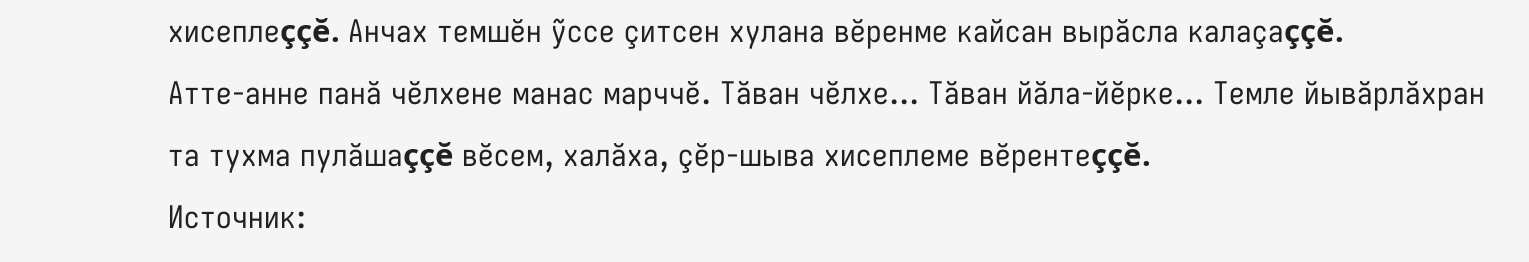хисеплеççĕ. Анчах темшĕн ỹссе çитсен хулана вĕренме кайсан вырăсла калаçаççĕ.
Атте-анне панă чĕлхене манас марччĕ. Тăван чĕлхе... Тăван йăла-йĕрке... Темле йывăрлăхран та тухма пулăшаççĕ вĕсем, халăха, çĕр-шыва хисеплеме вĕрентеççĕ.
Источник: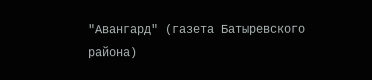"Авангард" (газета Батыревского района)